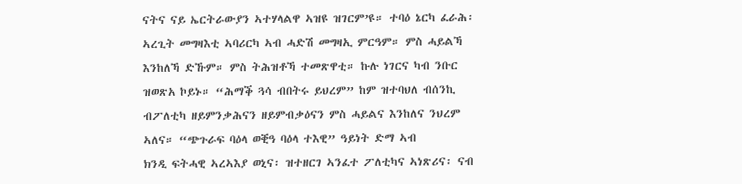ናትና ናይ ኤርትራውያን ኣተሃላልዋ ኣዝዩ ዝገርም’ዩ። ተባዕ ኔርካ ፈራሕ፡ ኣረጊት መግዛእቲ ኣባሪርካ ኣብ ሓድሽ መግዛኢ ምርዓም። ምስ ሓይልኻ እንከለኻ ድኹም። ምስ ትሕዝቶኻ ተመጽዋቲ። ኩሉ ነገርና ካብ ንቡር ዝወጽአ ኮይኑ። “ሕማቕ ጓሳ ብበትሩ ይህረም” ከም ዝተባህለ ብሰንኪ ብፖለቲካ ዘይምንቃሕናን ዘይምብቃዕናን ምስ ሓይልና እንከለና ንህረም ኣለና። “ጭጉራፍ ባዕላ ወቒዓ ባዕላ ተእዊ” ዓይነት ድማ ኣብ
ክንዲ ፍትሓዊ ኣረኣእያ ወኒና፡ ዝተዘርገ ኣንፈተ ፖለቲካና ኣነጽሪና፡ ናብ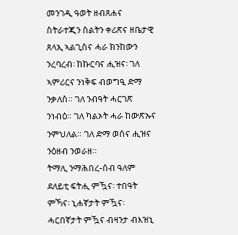መንገዲ ዓወት ዘብጸሐና ስትራተጂን ስልትን ቀሪጽና ዘቤታዊ ጸላኢ ኣልጊስና ሓራ ክንከውን ንረባረብ፡ ከኩርባና ሒዝና፡ ገለ ኣምሪርና ንነቅፍ ብወግዒ ድማ ንቃለስ። ገለ ንብዓት ሓርገጽ ንነብዕ። ገለ ካልኦት ሓራ ከውጽኡና ንምህለል። ገለ ድማ ወሰና ሒዝና ንዕዘብ ንወራዘ።
ትማሊ ንማሕበረ-ሰብ ዓለም ደለይቲ ፍትሒ ምዃና፡ ተበዓት ምኻና፡ ኒሐኛታት ምዃና፡ ሓርበኛታት ምዃና ብዛንታ ብእዝኒ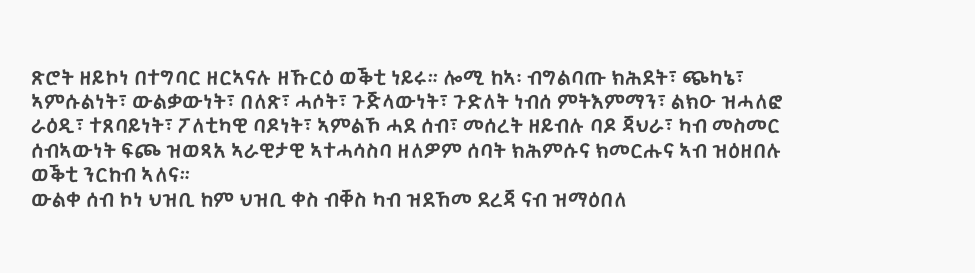ጽሮት ዘይኮነ በተግባር ዘርኣናሉ ዘኹርዕ ወቕቲ ነይሩ። ሎሚ ከኣ፡ ብግልባጡ ክሕደት፣ ጭካኔ፣ ኣምሱልነት፣ ውልቃውነት፣ በለጽ፣ ሓሶት፣ ጉጅላውነት፣ ጉድለት ነብሰ ምትእምማን፣ ልክዑ ዝሓለፎ ራዕዲ፣ ተጸባይነት፣ ፖለቲካዊ ባዶነት፣ ኣምልኾ ሓደ ሰብ፣ መሰረት ዘይብሉ ባዶ ጃህራ፣ ካብ መስመር ሰብኣውነት ፍጮ ዝወጻአ ኣራዊታዊ ኣተሓሳስባ ዘለዎም ሰባት ክሕምሱና ክመርሑና ኣብ ዝዕዘበሉ ወቕቲ ንርከብ ኣለና።
ውልቀ ሰብ ኮነ ህዝቢ ከም ህዝቢ ቀስ ብቐስ ካብ ዝደኸመ ደረጃ ናብ ዝማዕበለ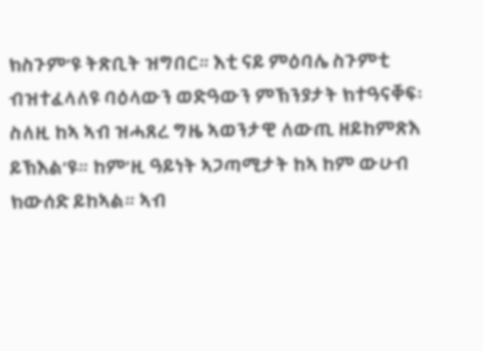ክስጉም’ዩ ትጽቢት ዝግበር። እቲ ናይ ምዕባሌ ስጉምቲ ብዝተፈላለዩ ባዕላውን ወድዓውን ምኽንያታት ክተዓናቐፍ፡ ስለዚ ከኣ ኣብ ዝሓጸረ ግዜ ኣወንታዊ ለውጢ ዘይከምጽእ ይኽእል’ዩ። ከም’ዚ ዓይነት ኣጋጣሚታት ከኣ ከም ውሁብ ክውሰድ ይከኣል። ኣብ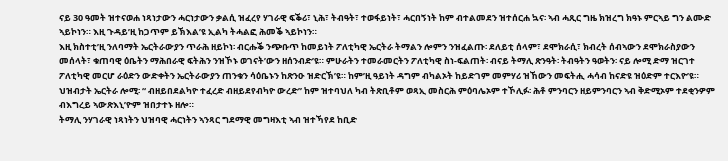ናይ 30 ዓመት ዝተናወሐ ነጻነታውን ሓርነታውን ቃልሲ ዝፈረየ ሃገራዊ ፍቕሪ፣ ኒሕ፣ ትብዓት፣ ተወፋይነት፣ ሓርበኝነት ከም ብተልመደን ዝተሰርሐ ኳና፡ ኣብ ሓጺር ግዜ ክዝረግ ክዓኑ ምርኣይ ግን ልሙድ ኣይኮነን። እዚ ጉዳይ’ዚ ከጋጥም ይኽእል’ዩ ኢልካ ትሓልፎ ሕመቕ ኣይኮነን።
እዚ ክስተቲ’ዚ ንለባማት ኤርትራውያን ጥራሕ ዘይኮነ፡ ብርሑቕ ንጭቡጥ ከመይነት ፖለቲካዊ ኤርትራ ትማልን ሎምን ንዝፈልጡ፡ ደለይቲ ሰላም፣ ደሞክራሲ፣ ክብረት ሰብኣውን ደሞክራስያውን መሰላት፣ ቁጠባዊ ዕቤትን ማሕበራዊ ፍትሕን ንዝኾኑ ወገናት’ውን ዘሰንብድ’ዩ። ምሁራትን ተመራመርትን ፖለቲካዊ ስነ-ፍልጠት፡ ብናይ ትማሊ ጽንዓት፡ ትብዓትን ዓወትን፡ ናይ ሎሚ ድማ ዝርገተ ፖለቲካዊ መርሆ ራዕድን ውድቀትን ኤርትራውያን ጠንቁን ሳዕቤኑን ከጽንዑ ዝድርኽ’ዩ። ከም’ዚ ዓይነት ዳግም ብካልኦት ከይድገም መምሃሪ ዝኸውን መፍትሒ ሓሳብ ከናድዩ ዝዕድም ተርእዮ’ዩ። ህዝብታት ኤርትራ ሎሚ፡ “ ብዘይበደልካዮ ተፈረድ ብዘይደየብካዮ ውረድ” ከም ዝተባህለ ካብ ትጽቢቶም ወጻኢ መስርሕ ምዕባሌኦም ተኾሊፉ፡ ሕቶ ምንባርን ዘይምንባርን ኣብ ቅድሚኦም ተደቂንዎም ብእግረይ ኣውጽእኒ’ዮም ዝበታተኑ ዘሎ።
ትማሊ ንሃገራዊ ነጻነትን ህዝባዊ ሓርነትን ኣንጻር ግደማዊ መግዛእቲ ኣብ ዝተኻየደ ከቢድ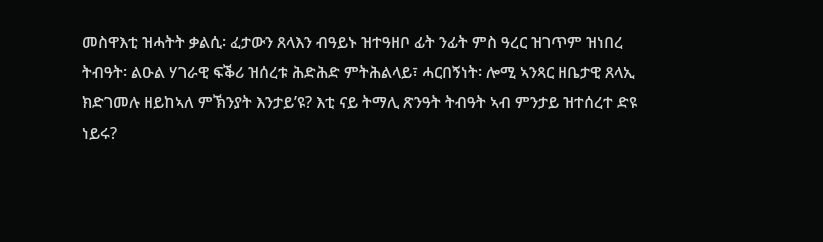መስዋእቲ ዝሓትት ቃልሲ፡ ፈታውን ጸላእን ብዓይኑ ዝተዓዘቦ ፊት ንፊት ምስ ዓረር ዝገጥም ዝነበረ ትብዓት፡ ልዑል ሃገራዊ ፍቕሪ ዝሰረቱ ሕድሕድ ምትሕልላይ፣ ሓርበኝነት፡ ሎሚ ኣንጻር ዘቤታዊ ጸላኢ ክድገመሉ ዘይከኣለ ምኽንያት እንታይ’ዩ? እቲ ናይ ትማሊ ጽንዓት ትብዓት ኣብ ምንታይ ዝተሰረተ ድዩ ነይሩ?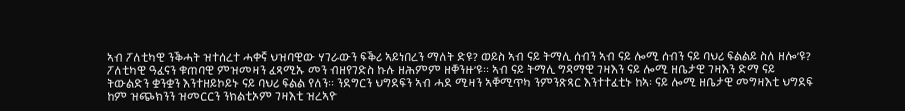ኣብ ፖለቲካዊ ንቕሓት ዝተሰረተ ሓቀኛ ህዝባዊው ሃገራውን ፍቕሪ ኣይነበረን ማለት ድዩ? ወይስ ኣብ ናይ ትማሊ ሰብን ኣብ ናይ ሎሚ ሰብን ናይ ባህሪ ፍልልይ ስለ ዘሎ’ዩ?
ፖለቲካዊ ዓፈናን ቁጠባዊ ምዝመዛን ፈጻሚኡ መን ብዘየገድስ ኩሉ ዘሕምም ዘቐንዙ’ዩ። ኣብ ናይ ትማሊ ግዳማዊ ገዛእን ናይ ሎሚ ዘቤታዊ ገዛእን ድማ ናይ ትውልድን ቋንቋን እንተዘይኮይኑ ናይ ባህሪ ፍልል የለን። ንደግርን ህግደፍን ኣብ ሓደ ሚዛን ኣቐሚጥካ ንምንጽጻር እንተተፈቲኑ ከኣ፡ ናይ ሎሚ ዘቤታዊ መግዛእቲ ህግደፍ ከም ዝጭክንን ዝመርርን ንክልቲኦም ገዛእቲ ዝረኣዮ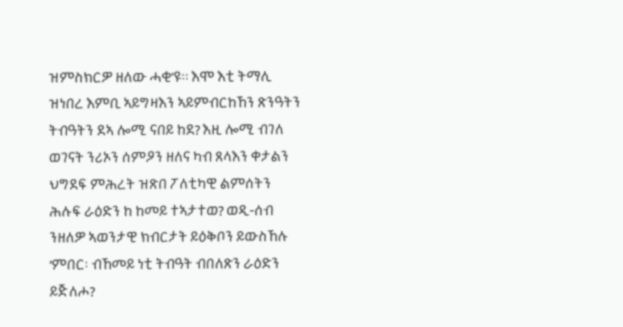ዝምስክርዎ ዘለው ሓቂ’ዩ። እሞ እቲ ትማሊ ዝነበረ እምቢ ኣይግዛእን ኣይምብርከኸን ጽንዓትን ትብዓትን ደኣ ሎሚ ናበይ ከደ? እዚ ሎሚ ብገለ ወገናት ንሪኦን ሰምዖን ዘለና ካብ ጸላእን ቀታልን ህግደፍ ምሕረት ዝጽበ ፖለቲካዊ ልምሰትን ሕሉፍ ራዕድን ከ ከመይ ተኣታተወ? ወዲ-ሰብ ንዘለዎ ኣወንታዊ ክብርታት ይዕቅቦን ይውስኸሉ ‘ምበር፡ ብኸመይ ነቲ ትብዓት ብበለጽን ራዕድን ይጅለሖ?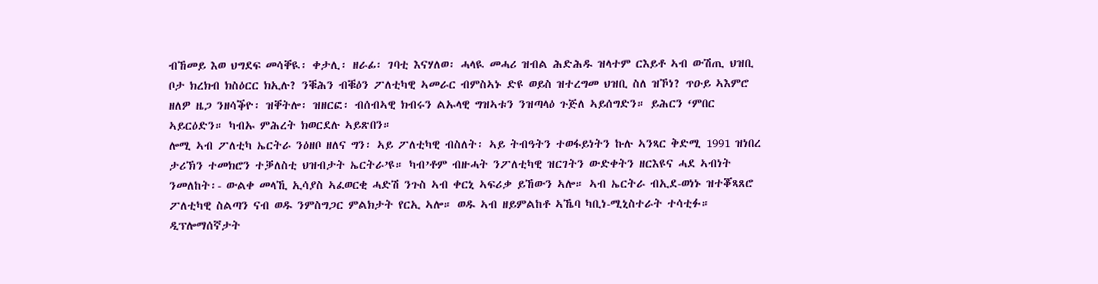ብኸመይ እወ ህግደፍ መሳቐዪ፡ ቀታሊ፡ ዘራፊ፡ ገባቲ እናሃለወ፡ ሓላዪ መሓሪ ዝብል ሕድሕዱ ዝላተም ርእይቶ ኣብ ውሽጢ ህዝቢ ቦታ ክረክብ ክስዕርር ክኢሉ? ንቑሕን ብቑዕን ፖለቲካዊ ኣመራር ብምስኣኑ ድዩ ወይስ ዝተረግመ ህዝቢ ስለ ዝኾነ? ጥዑይ ኣእምሮ ዘለዎ ዜጋ ንዘሳቕዮ፡ ዝቐትሎ፡ ዝዘርፎ፡ ብሰብኣዊ ክብሩን ልኡላዊ ግዝኣቱን ንዝጣላዕ ጉጅለ ኣይሰግድን። ይሕርን ‘ምበር ኣይርዕድን። ካብኡ ምሕረት ክወርደሉ ኣይጽበን።
ሎሚ ኣብ ፖለቲካ ኤርትራ ንዕዘቦ ዘለና ግን፡ ኣይ ፖለቲካዊ ብስለት፡ ኣይ ትብዓትን ተወፋይነትን ኩሉ ኣንጻር ቅድሚ 1991 ዝነበረ ታሪኽን ተመክሮን ተቓለስቲ ህዝብታት ኤርትራ’ዩ። ካብ’ቶም ብዙሓት ንፖለቲካዊ ዝርገትን ውድቀትን ዘርእዩና ሓደ ኣብነት ንመለከት፡- ውልቀ መላኺ ኢሳያስ ኣፈወርቂ ሓድሽ ንጉስ ኣብ ቀርኒ ኣፍሪቃ ይኸውን ኣሎ። ኣብ ኤርትራ ብኢደ-ወነኑ ዝተቖጻጸሮ ፖለቲካዊ ስልጣን ናብ ወዱ ንምስግጋር ምልክታት የርኢ ኣሎ። ወዱ ኣብ ዘይምልከቶ ኣኼባ ካቢነ-ሚኒስተራት ተሳቲፉ። ዲፕሎማሰኛታት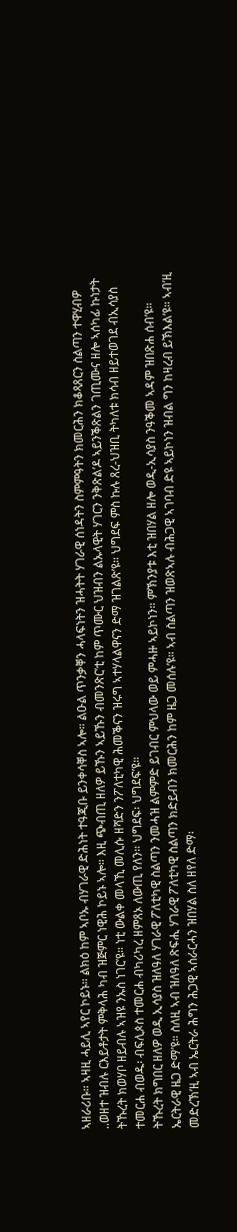ኣዘራሪቡ። ኣዛዚ ሓይሊ ኣየር ኮይኑ። ልክዕ ከም ኣቦኡ ብሃገራዊ ድሕነት ተዓጂቡ ይንቀሳቐስ ኣሎ። ልዑል ጥንቃቐን ሓላፍነትን ዝሓትት ሃገራዊ ሰነዳትን ስምምዓትን ክመርሕን ክቆጻጸርን ስልጣን ተዋሂብዎ ..ወዘተ ዝብሉ ርእይቶታት ምቅላሕ ካብ ዝጅምር ነዊሕ ኮይኑ ኣሎ። እዚ ጭብጢ ዘለዎ ይኹን ኣይኹን ብመንጽር’ቲ ከም ጥሙር ህዝብን ልኡላዊት ሃገርን ንቅጽል’ዶ ኣይንቕጽልን ገጢሙና ዘሎ ኣሰካፊ ኩነታት ትኹረት ክወሃቦ ዘይብሉ ኣዝዩ ንኡስ ነገር’ዩ። ነቲ ውልቀ መላኺ መሊሱ ዘሻድን ንፖለቲካዊ ሕመቕናን ዝሩግ ኣተሃላልዋናን ድማ ዝገልጽ’ዩ። ህግደፍ ምስ ኩሉ ጸረ-ህዝቢ ትካለቱ ክሳብ ዘይተወገደ ብኢሳያስ ተመርሐ ብወዱ፡ ብፍሊጶስ ተመርሐ ብካሪካረ ዘምጸኦ ለውጢ የለን። ህግደፍ፡ ህግደፍ’ዩ።
ትኹረት ክግበር ዘለዎ ወዲ ኢሳያስ ዝለዓለ ሃገራዊ ፖለቲካዊ ስልጣን ንመሓዝ ልምምድ ይገብር ምህላው ወይ ምሓዙ ኣይኮነን። ምኽንያቱ እቲ ዝበሃል ዘሎ ወዲ-ኢሳያስ ንዓቕመ ኣዳም ዝበጽሐ ሰብ’ዩ። ኤርትራዊ ዜጋ ድማ’ዩ። ስለዚ ኣብ ዝለዓለ ጽፍሒ ሃገራዊ ፖለቲካዊ ስልጣን ክድይብን ክመርሕን ከም ዜጋ መሰሉ’ዩ። ኣብ ስልጣን ዝወጽኣሉ ብሕጋዊ ኣገባብ ድዩ ኣይኮነን ዝብል ግን ከዛረብ ይኽእል’ዩ። ኣብ’ዚ መድረኽ’ዚ ኣብ ኤርትራ ሕግን ሕጋዊ ኣሰራርሓን ዝበሃል ስለ ዘየለ ድማ፡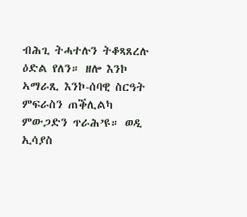ብሕጊ ትሓተሉን ትቆጻጸረሉ ዕድል የለን። ዘሎ እንኮ ኣማራጺ እንኮ-ሰባዊ ስርዓት ምፍራስን ጠቕሊልካ ምውጋድን ጥራሕ’ዩ። ወዲ ኢሳያስ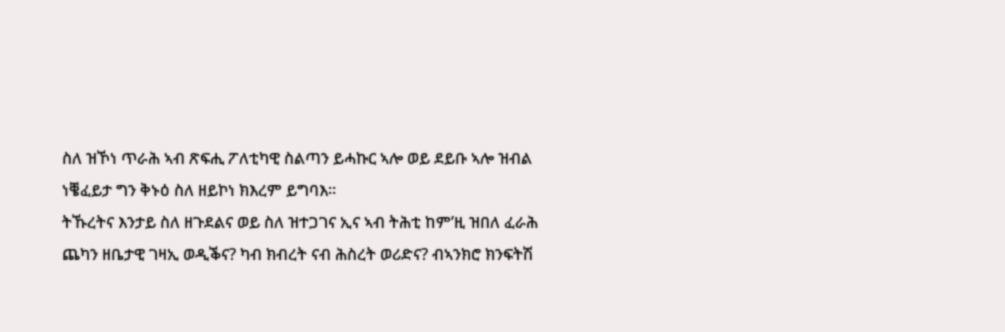ስለ ዝኾነ ጥራሕ ኣብ ጽፍሒ ፖለቲካዊ ስልጣን ይሓኩር ኣሎ ወይ ደይቡ ኣሎ ዝብል ነቔፈይታ ግን ቅኑዕ ስለ ዘይኮነ ክእረም ይግባእ።
ትኹረትና እንታይ ስለ ዘጉደልና ወይ ስለ ዝተጋገና ኢና ኣብ ትሕቲ ከም’ዚ ዝበለ ፈራሕ ጨካን ዘቤታዊ ገዛኢ ወዲቕና? ካብ ክብረት ናብ ሕስረት ወሪድና? ብኣንክሮ ክንፍትሽ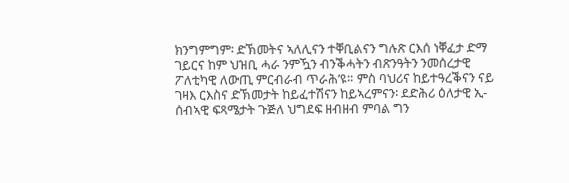ክንግምግም፡ ድኽመትና ኣለሊናን ተቐቢልናን ግሉጽ ርእሰ ነቐፈታ ድማ ገይርና ከም ህዝቢ ሓራ ንምዃን ብንቕሓትን ብጽንዓትን ንመሰረታዊ ፖለቲካዊ ለውጢ ምርብራብ ጥራሕ’ዩ። ምስ ባህሪና ከይተዓረቕናን ናይ ገዛእ ርእስና ድኽመታት ከይፈተሽናን ከይኣረምናን፡ ደድሕሪ ዕለታዊ ኢ-ሰብኣዊ ፍጻሜታት ጉጅለ ህግደፍ ዘብዘብ ምባል ግን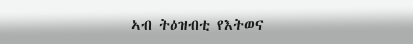ኣብ ትዕዝብቲ የእትወና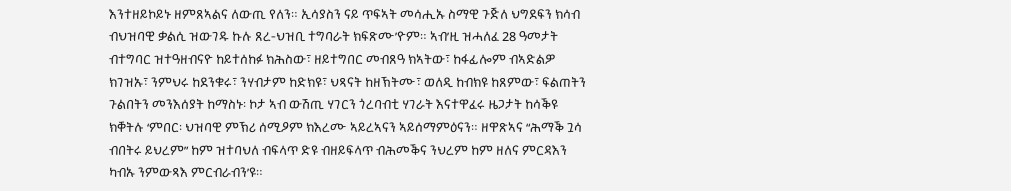እንተዘይኮይኑ ዘምጸኣልና ለውጢ የለን። ኢሳያስን ናይ ጥፍኣት መሳሒኡ ስማዊ ጉጅለ ህግደፍን ክሳብ ብህዝባዊ ቃልሲ ዝውገዱ ኩሉ ጸረ-ህዝቢ ተግባራት ክፍጽሙ’ዮም። ኣብ’ዚ ዝሓለፈ 28 ዓመታት ብተግባር ዝተዓዘብናዮ ከይተሰከፉ ክሕስው፣ ዘይተግበር መብጸዓ ክኣትው፣ ከፋፊሎም ብኣድልዎ ክገዝኡ፣ ንምህሩ ከደንቁሩ፣ ንሃብታም ከድክዩ፣ ህጻናት ከዘኽትሙ፣ ወለዲ ከብክዩ ከጸምው፣ ፍልጠትን ጉልበትን መንእሰያት ከማስኑ፡ ኮታ ኣብ ውሽጢ ሃገርን ጎረባብቲ ሃገራት እናተዋፈሩ ዜጋታት ከሳቕዩ ክቐትሉ ‘ምበር፡ ህዝባዊ ምኽሪ ሰሚዖም ክእረሙ ኣይረኣናን ኣይሰማምዕናን። ዘዋጽኣና “ሕማቕ ጓሳ ብበትሩ ይህረም” ከም ዝተባህለ ብፍላጥ ድዩ ብዘይፍላጥ ብሕመቕና ንህረም ከም ዘለና ምርዳእን ካብኡ ንምውጻእ ምርብራብን’ዩ።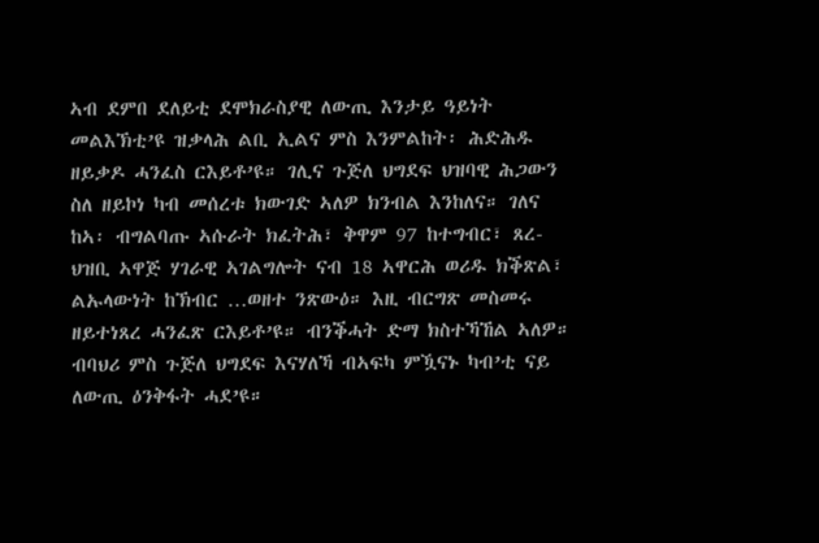ኣብ ደምበ ደለይቲ ደሞክራስያዊ ለውጢ እንታይ ዓይነት መልእኽቲ’ዩ ዝቃላሕ ልቢ ኢልና ምስ እንምልከት፡ ሕድሕዱ ዘይቃዶ ሓንፈስ ርእይቶ’ዩ። ገሊና ጉጅለ ህግደፍ ህዝባዊ ሕጋውን ስለ ዘይኮነ ካብ መሰረቱ ክውገድ ኣለዎ ክንብል እንከለና። ገለና ከኣ፡ ብግልባጡ ኣሱራት ክፈትሕ፣ ቅዋም 97 ከተግብር፣ ጸረ-ህዝቢ ኣዋጅ ሃገራዊ ኣገልግሎት ናብ 18 ኣዋርሕ ወሪዱ ክቕጽል፣ ልኡላውነት ከኽብር …ወዘተ ንጽውዕ። እዚ ብርግጽ መስመሩ ዘይተነጸረ ሓንፈጽ ርእይቶ’ዩ። ብንቕሓት ድማ ክስተኻኸል ኣለዎ። ብባህሪ ምስ ጉጅለ ህግደፍ እናሃለኻ ብኣፍካ ምዃናኑ ካብ’ቲ ናይ ለውጢ ዕንቅፋት ሓደ’ዩ።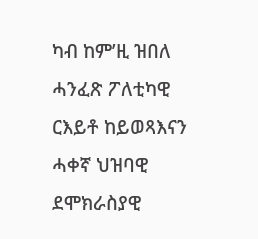ካብ ከም’ዚ ዝበለ ሓንፈጽ ፖለቲካዊ ርእይቶ ከይወጻእናን ሓቀኛ ህዝባዊ ደሞክራስያዊ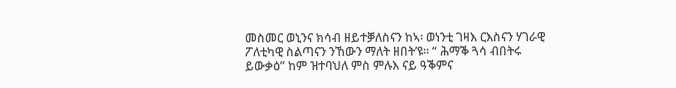መስመር ወኒንና ክሳብ ዘይተቓለስናን ከኣ፡ ወነንቲ ገዛእ ርእስናን ሃገራዊ ፖለቲካዊ ስልጣናን ንኸውን ማለት ዘበት’ዩ። “ ሕማቕ ጓሳ ብበትሩ ይውቃዕ” ከም ዝተባህለ ምስ ምሉእ ናይ ዓቕምና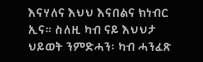እናሃለና እህህ እናበልና ክነብር ኢና። ስለዚ ካብ ናይ እህህታ ህይወት ንምድሓን፡ ካብ ሓንፈጽ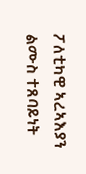ፖለቲካዊ ኣረኣእያን ልሙስ ተጸባይነት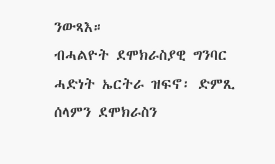ንውጻእ።
ብሓልዮት ደሞክራስያዊ ግንባር ሓድነት ኤርትራ ዝፍኖ፡ ድምጺ ሰላምን ደሞክራስን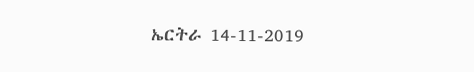ኤርትራ 14-11-2019